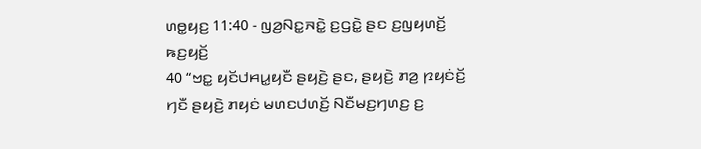ꤛꤥ꤭ꤟꤢ꤬ 11:40 - ꤜꤤ꤬ꤡꤢ꤭ꤏꤢꤧ꤭ ꤢ꤬ꤞꤢꤧ꤭ ꤔꤢ ꤢ꤬ꤜꤟꤛꤢꤩ꤬ ꤒꤢ꤬ꤟꤢꤩ꤬
40 “ꤠꤢ꤭ ꤟꤢꤩꤓꤌꤣ꤭ꤟꤢꤪ ꤔꤟꤢꤧ꤬ ꤔꤢ, ꤔꤟꤢꤧ꤬ ꤊꤤ꤬ ꤐꤟꤢꤦꤢꤩ꤬ ꤚꤢꤪ ꤔꤟꤢꤧ꤬ ꤊꤟꤢꤦ ꤗꤛꤢꤓꤛꤢꤩ꤬ ꤡꤢꤪꤗꤢ꤬ꤚꤛꤢ꤬ ꤢ꤬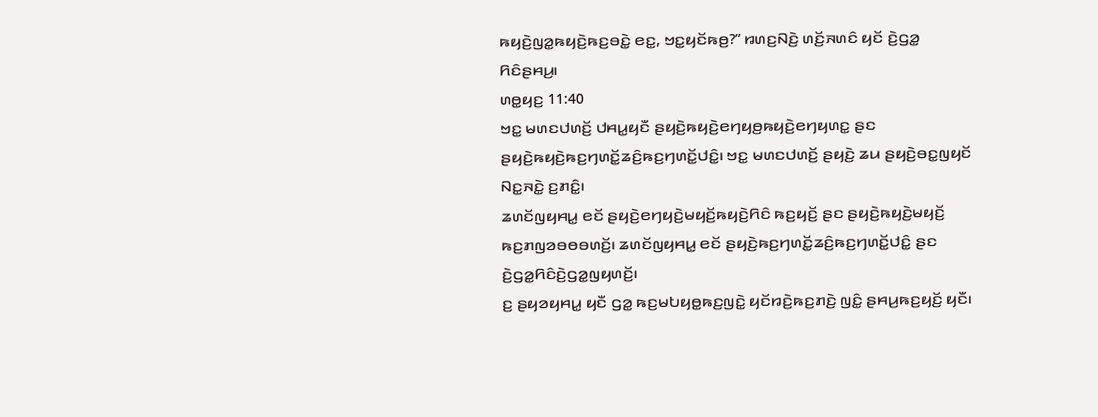ꤒꤟꤢꤧ꤬ꤜꤤ꤭ꤒꤟꤢꤧ꤬ꤒꤢ꤬ꤋꤢꤧ꤭ ꤕꤢ꤭, ꤠꤢ꤭ꤟꤢꤩꤒꤥ꤬?” ꤙꤛꤢ꤬ꤡꤢꤧ꤬ ꤛꤢꤩ꤬ꤏꤛꤢꤨ ꤟꤢꤩ ꤢꤧ꤬ꤞꤤ꤭ ꤖꤢꤨꤔꤌꤣ꤬꤯
ꤛꤥ꤭ꤟꤢ꤬ 11:40
ꤠꤢ꤭ ꤗꤛꤢꤓꤛꤢꤩ꤬ ꤓꤌꤣ꤭ꤟꤢꤪ ꤔꤟꤢꤧ꤬ꤒꤟꤢꤧ꤬ꤕꤚꤟꤥ꤬ꤒꤟꤢꤧ꤬ꤕꤚꤟꤛꤢ꤭ ꤔꤢ ꤔꤟꤢꤧ꤬ꤒꤟꤢꤧ꤬ꤒꤢ꤬ꤚꤛꤢꤩ꤭ꤘꤢꤨ꤬ꤒꤢ꤬ꤚꤛꤢꤩ꤭ꤓꤢꤨ꤭꤯ ꤠꤢ꤭ ꤗꤛꤢꤓꤛꤢꤩ꤬ ꤔꤟꤢꤧ꤬ ꤘꤣ ꤔꤟꤢꤧ꤬ꤋꤢ꤭ꤜꤟꤢꤩ ꤡꤢ꤭ꤏꤢꤧ꤭ ꤢ꤬ꤊꤢꤨ꤭꤯
ꤘꤛꤢꤩꤜꤟꤌꤣ꤭ ꤕꤢꤩ ꤔꤟꤢꤧ꤬ꤕꤚꤟꤢꤧ꤬ꤗꤟꤢꤩ꤬ꤒꤟꤢꤧ꤬ꤖꤢꤨ ꤒꤢ꤬ꤟꤢꤩ꤬ ꤔꤢ ꤔꤟꤢꤧ꤬ꤒꤟꤢꤧ꤬ꤗꤟꤢꤩ꤬ ꤒꤢ꤬ꤊꤜꤤꤋꤥꤋꤛꤢꤩ꤬꤯ ꤘꤛꤢꤩꤜꤟꤌꤣ꤭ ꤕꤢꤩ ꤔꤟꤢꤧ꤬ꤒꤢ꤬ꤚꤛꤢꤩ꤭ꤘꤢꤨ꤬ꤒꤢ꤬ꤚꤛꤢꤩ꤭ꤓꤢꤨ꤭ ꤔꤢ ꤢꤧ꤬ꤞꤤ꤭ꤖꤢꤨꤢꤧ꤬ꤞꤤ꤭ꤜꤟꤛꤢꤩ꤬꤯
ꤢ꤬ ꤔꤟꤤꤟꤌꤣ꤭ ꤟꤢꤪ ꤞꤤ꤭ ꤒꤢ꤬ꤗꤝꤟꤥ꤭ꤒꤢ꤬ꤜꤢꤧ꤭ ꤟꤢꤩꤙꤢꤧ꤬ꤒꤢ꤬ꤊꤢꤧ꤬ ꤜꤢꤨ꤭ ꤔꤌꤣ꤬ꤒꤢ꤬ꤟꤢꤩ꤬ ꤟꤢꤪ꤯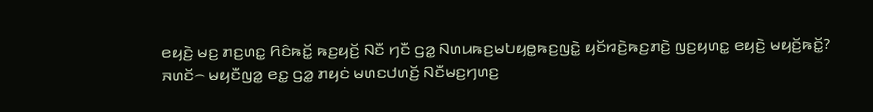ꤕꤟꤢꤧ꤬ ꤗꤢ꤬ ꤊꤢ꤬ꤛꤢ꤭ ꤖꤢꤨꤒꤢꤩ꤭ ꤒꤢ꤬ꤟꤢꤩ꤬ ꤡꤢꤪ ꤚꤢꤪ ꤞꤤ꤭ ꤡꤛꤣꤒꤢ꤬ꤗꤝꤟꤥ꤭ꤒꤢ꤬ꤜꤢꤧ꤭ ꤟꤢꤩꤙꤢꤧ꤬ꤒꤢ꤬ꤊꤢꤧ꤬ ꤜꤢ꤬ꤟꤛꤢ꤭ ꤕꤟꤢꤧ꤬ ꤗꤟꤢꤩ꤬ꤒꤢꤩ꤭? ꤏꤛꤢꤩ꤮ ꤗꤟꤢꤪꤜꤤ꤭ ꤕꤢ꤭ ꤞꤤ꤭ ꤊꤟꤢꤦ ꤗꤛꤢꤓꤛꤢꤩ꤬ ꤡꤢꤪꤗꤢ꤬ꤚꤛꤢ꤬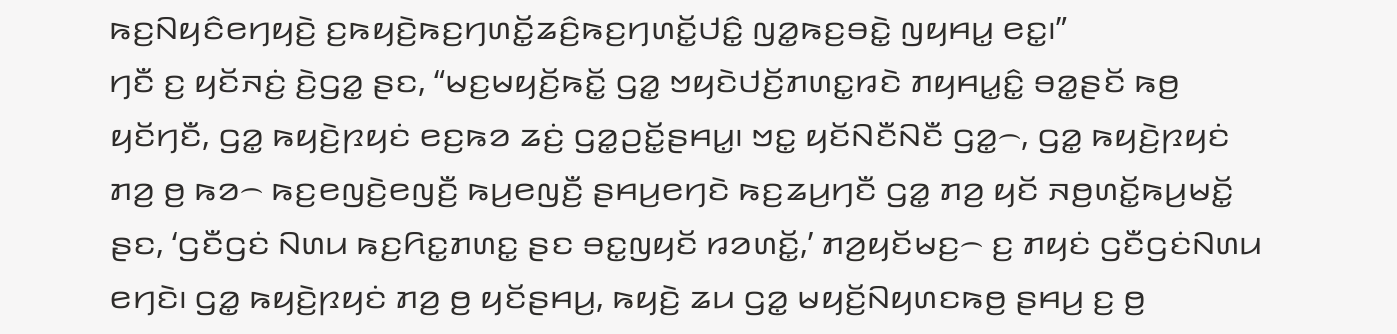ꤒꤢ꤬ꤡꤟꤢꤨꤕꤚꤟꤢꤧ꤬ ꤢ꤬ꤒꤟꤢꤧ꤬ꤒꤢ꤬ꤚꤛꤢꤩ꤭ꤘꤢꤨ꤬ꤒꤢ꤬ꤚꤛꤢꤩ꤭ꤓꤢꤨ꤭ ꤜꤤ꤭ꤒꤢ꤬ꤋꤢꤧ꤭ ꤜꤟꤌꤣ꤭ ꤕꤢ꤭꤯”
ꤚꤢꤪ ꤢ꤬ ꤟꤢꤩꤏꤢꤦ꤬ ꤢꤧ꤬ꤞꤤ꤭ ꤔꤢ, “ꤗꤢ꤬ꤗꤟꤢꤩ꤬ꤒꤢꤩ꤭ ꤞꤤ꤭ ꤠꤟꤢꤧꤓꤢꤩ꤬ꤊꤛꤢ꤭ꤙꤢꤧ ꤊꤟꤌꤣ꤭ꤢꤨ꤭ ꤋꤤ꤭ꤔꤢꤩ ꤒꤥ꤬ ꤟꤢꤩꤚꤢꤪ, ꤞꤤ꤭ ꤒꤟꤢꤧ꤬ꤐꤟꤢꤦ ꤕꤢ꤬ꤒꤤ ꤘꤢꤦ꤬ ꤞꤤ꤭ꤑꤢꤩ꤭ꤔꤌꤣ꤭꤯ ꤠꤢ꤭ ꤟꤢꤩꤡꤢꤪꤡꤢꤪ ꤞꤤ꤭꤮, ꤞꤤ꤭ ꤒꤟꤢꤧ꤬ꤐꤟꤢꤦ ꤊꤤ꤬ ꤥ꤬ ꤒꤤ꤮ ꤒꤢ꤬ꤕꤜꤢꤧ꤬ꤕꤜꤢꤪ꤬ ꤒꤣ꤬ꤕꤜꤢꤪ꤬ ꤔꤌꤣ꤬ꤕꤚꤢꤧ ꤒꤢ꤬ꤘꤣ꤬ꤚꤢꤪ ꤞꤤ꤭ ꤊꤤ꤬ ꤟꤢꤩ ꤏꤥ꤬ꤛꤢꤩ꤭ꤒꤣ꤬ꤗꤢꤩ꤭ ꤔꤢ, ‘ꤞꤢꤪꤞꤢꤦ ꤡꤛꤣ ꤒꤢ꤬ꤖꤢ꤭ꤊꤛꤢ꤭ ꤔꤢ ꤋꤢ꤭ꤜꤟꤢꤩ ꤙꤤꤛꤢꤩ꤭,’ ꤊꤤ꤬ꤟꤢꤩꤗꤢ꤬꤮ ꤢ꤬ ꤊꤟꤢꤦ ꤞꤢꤪꤞꤢꤦꤡꤛꤣ ꤕꤚꤢꤧ꤯ ꤞꤤ꤭ ꤒꤟꤢꤧ꤬ꤐꤟꤢꤦ ꤊꤤ꤬ ꤥ꤬ ꤟꤢꤩꤔꤌꤣ꤬, ꤒꤟꤢꤧ꤬ ꤘꤣ ꤞꤤ꤭ ꤗꤟꤢꤩ꤬ꤡꤟꤛꤢꤒꤥ꤬ ꤔꤌꤣ꤬ ꤢ꤬ ꤥ꤬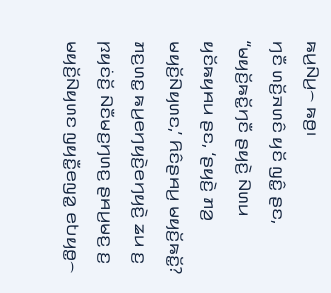ꤒꤣ꤬ꤡꤣ꤬꤮ ꤒꤥ꤬꤯
ꤚꤢꤪ ꤛꤢꤩ꤬ꤏꤛꤢꤨ ꤟꤢꤩ ꤜꤢꤨ꤭ ꤔꤢ, “ꤗꤟꤢꤩ꤬ꤒꤢꤩ꤭ꤚꤢꤪ ꤔꤟꤢꤧ꤬ ꤡꤛꤣ ꤟꤢꤩꤒꤟꤌꤣ ꤔꤢ, ‘ꤔꤟꤢꤧ꤬ ꤊꤤ꤬ ꤗꤟꤢꤩ꤬ꤡꤟꤛꤢ,’ ꤖꤢꤨꤔꤌꤣ꤬ ꤗꤟꤢꤩ꤬ꤒꤢꤩ꤭? ꤊꤢ꤬ꤛꤢ꤭ ꤒꤣ꤬ꤕꤚꤟꤢꤧ꤬ꤕꤚꤟꤢꤧ꤬ ꤘꤣ ꤢ꤬ ꤐꤟꤢꤦꤢꤩ꤬ ꤡꤢꤪꤗꤢ꤬ꤚꤛꤢ꤬ ꤔꤌꤣ꤬ꤗꤢ꤬ ꤢ꤬ ꤗꤟꤢꤩ꤬ꤡꤟꤛꤢ ꤜꤟꤢꤪ꤭ꤕꤜꤤ꤭ ꤕꤝꤟꤥ꤭꤮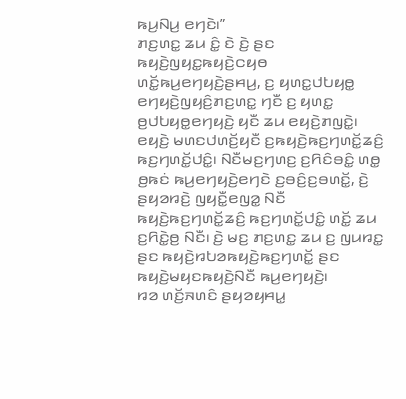ꤒꤣ꤬ꤡꤣ꤬ ꤕꤚꤢꤧ꤯”
ꤊꤢ꤬ꤛꤢ꤭ ꤘꤣ ꤢꤨ꤭ ꤢꤧ ꤢꤧ꤬ ꤔꤢ ꤒꤟꤢꤧ꤬ꤜꤟꤢ꤭ꤒꤟꤢꤧ꤬ꤍꤟꤥ ꤛꤢꤩ꤭ꤒꤣ꤬ꤕꤚꤟꤢꤧ꤬ꤔꤌꤣ꤬, ꤢ꤬ ꤟꤛꤢ꤭ꤓꤝꤟꤥ꤭ ꤕꤚꤟꤢꤧ꤬ꤜꤟꤢꤨ꤬ꤊꤢ꤬ꤛꤢ꤭ ꤚꤢꤪ ꤢ꤬ ꤟꤛꤢ꤭ ꤥ꤬ꤓꤝꤟꤥ꤭ꤕꤚꤟꤢꤧ꤬ ꤟꤢꤪ ꤘꤣ ꤕꤟꤢꤧ꤬ꤊꤜꤢꤧ꤭꤯ ꤕꤟꤢꤧ꤬ ꤗꤛꤢꤓꤛꤢꤩ꤬ꤟꤢꤪ ꤢ꤬ꤒꤟꤢꤧ꤬ꤒꤢ꤬ꤚꤛꤢꤩ꤭ꤘꤢꤨ꤬ ꤒꤢ꤬ꤚꤛꤢꤩ꤭ꤓꤢꤨ꤭꤯ ꤡꤢꤪꤗꤢ꤬ꤚꤛꤢ꤬ ꤢ꤬ꤖꤢꤨꤋꤢꤨ꤭ ꤛꤥ꤭ ꤥ꤬ꤒꤢꤦ ꤒꤣ꤬ꤕꤚꤟꤢꤧ꤬ꤕꤚꤢꤧ ꤢ꤬ꤋꤢꤨ꤬ꤢ꤬ꤋꤛꤢꤩ꤭, ꤢꤧ꤬ ꤔꤟꤤꤙꤢꤧ꤬ ꤜꤟꤢꤪ꤭ꤕꤜꤤ꤭ ꤡꤢꤪ ꤒꤟꤢꤧ꤬ꤒꤢ꤬ꤚꤛꤢꤩ꤭ꤘꤢꤨ꤬ ꤒꤢ꤬ꤚꤛꤢꤩ꤭ꤓꤢꤨ꤭ ꤛꤢꤩ꤭ ꤘꤣ ꤢ꤬ꤖꤢꤧ꤭ꤥ꤬ ꤡꤢꤪ꤯ ꤢꤧ꤬ ꤗꤢ꤬ ꤊꤢ꤬ꤛꤢ꤭ ꤘꤣ ꤢ꤬ ꤜꤣꤙꤢ꤭ ꤔꤢ ꤒꤟꤢꤧ꤬ꤙꤝꤤꤒꤟꤢꤧ꤬ꤒꤢ꤬ꤚꤛꤢꤩ꤭ ꤔꤢ ꤒꤟꤢꤧ꤬ꤗꤟꤢꤒꤟꤢꤧ꤬ꤡꤢꤪ ꤒꤣ꤬ꤕꤚꤟꤢꤧ꤬꤯
ꤙꤤ ꤛꤢꤩ꤬ꤏꤛꤢꤨ ꤔꤟꤤꤟꤌꤣ꤭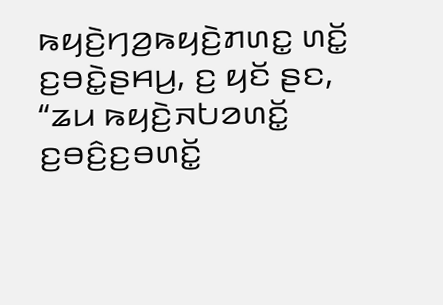ꤒꤟꤢꤧ꤬ꤚꤤ꤬ꤒꤟꤢꤧ꤬ꤊꤛꤢ꤭ ꤛꤢꤩ꤭ ꤢ꤬ꤋꤢꤧ꤭ꤔꤌꤣ꤬, ꤢ꤬ ꤟꤢꤩ ꤔꤢ, “ꤘꤣ ꤒꤟꤢꤧ꤬ꤏꤝꤤꤛꤢꤩ꤭ ꤢ꤬ꤋꤢꤨ꤬ꤢ꤬ꤋꤛꤢꤩ꤭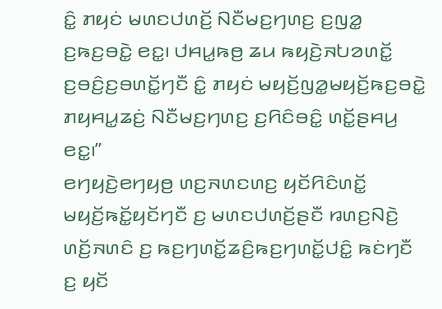ꤢꤨ꤭ ꤊꤟꤢꤦ ꤗꤛꤢꤓꤛꤢꤩ꤬ ꤡꤢꤪꤗꤢ꤬ꤚꤛꤢ꤬ ꤢ꤬ꤜꤤ꤭ ꤢ꤬ꤒꤢ꤬ꤋꤢꤧ꤭ ꤕꤢ꤭꤯ ꤓꤌꤣ꤭ꤒꤥ꤬ ꤘꤣ ꤒꤟꤢꤧ꤬ꤏꤝꤤꤛꤢꤩ꤭ ꤢ꤬ꤋꤢꤨ꤬ꤢ꤬ꤋꤛꤢꤩ꤭ꤚꤢꤪ ꤢꤨ꤭ ꤊꤟꤢꤦ ꤗꤟꤢꤩ꤬ꤜꤤ꤭ꤗꤟꤢꤩ꤬ꤒꤢ꤬ꤋꤢꤧ꤭ ꤊꤟꤌꤣ꤭ꤘꤢꤦ꤬ ꤡꤢꤪꤗꤢ꤬ꤚꤛꤢ꤬ ꤢ꤬ꤖꤢꤨꤋꤢꤨ꤭ ꤛꤢꤩ꤭ꤔꤌꤣ꤬ ꤕꤢ꤭꤯”
ꤕꤚꤟꤢꤧ꤬ꤕꤚꤟꤥ꤬ ꤛꤢ꤬ꤏꤛꤢꤛꤢ꤬ ꤟꤢꤩꤖꤢꤨꤛꤢꤩ꤭ ꤗꤟꤢꤩ꤬ꤒꤢꤩ꤭ꤟꤢꤩꤚꤢꤪ ꤢ꤬ ꤗꤛꤢꤓꤛꤢꤩ꤬ꤔꤢꤪ ꤙꤛꤢ꤬ꤡꤢꤧ꤬ ꤛꤢꤩ꤬ꤏꤛꤢꤨ ꤢ꤬ ꤒꤢ꤬ꤚꤛꤢꤩ꤭ꤘꤢꤨ꤬ꤒꤢ꤬ꤚꤛꤢꤩ꤭ꤓꤢꤨ꤭ ꤒꤢꤦꤚꤢꤪ ꤢ꤬ ꤟꤢꤩ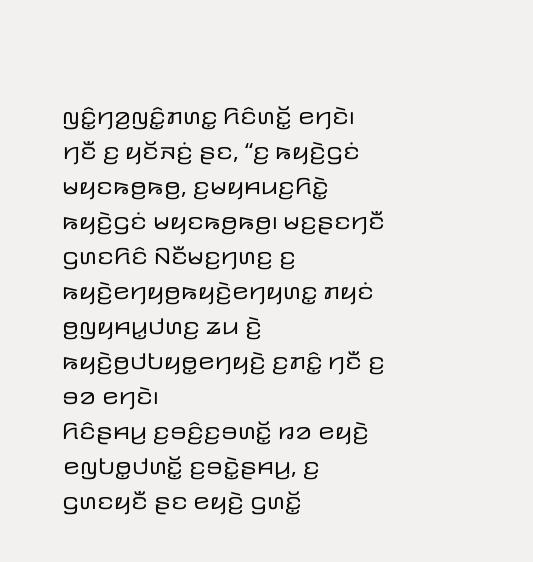ꤜꤢꤨ꤭ꤚꤤ꤬ꤜꤢꤨ꤭ꤊꤛꤢ꤭ ꤖꤢꤨꤛꤢꤩ꤭ ꤕꤚꤢꤧ꤯
ꤚꤢꤪ ꤢ꤬ ꤟꤢꤩꤏꤢꤦ꤬ ꤔꤢ, “ꤢ꤬ ꤒꤟꤢꤧ꤬ꤞꤢꤦ ꤗꤟꤢꤒꤥ꤬ꤒꤥ꤬, ꤢ꤬ꤗꤟꤌꤣꤢ꤬ꤖꤢꤧ꤭ ꤒꤟꤢꤧ꤬ꤞꤢꤦ ꤗꤟꤢꤒꤥ꤬ꤒꤥ꤬꤯ ꤗꤢ꤬ꤔꤢꤚꤢꤪ ꤞꤛꤢꤖꤢꤨ ꤡꤢꤪꤗꤢ꤬ꤚꤛꤢ꤬ ꤢ꤬ ꤒꤟꤢꤧ꤬ꤕꤚꤟꤥ꤬ꤒꤟꤢꤧ꤬ꤕꤚꤟꤛꤢ꤭ ꤊꤟꤢꤦ ꤥ꤬ꤜꤟꤌꤣ꤭ꤓꤛꤢ꤬ ꤘꤣ ꤢꤧ꤬ ꤒꤟꤢꤧ꤬ꤥ꤬ꤓꤝꤟꤥ꤭ꤕꤚꤟꤢꤧ꤬ ꤢ꤬ꤊꤢꤨ꤭ ꤚꤢꤪ ꤢ꤬ ꤋꤤ ꤕꤚꤢꤧ꤯
ꤖꤢꤨꤔꤌꤣ꤬ ꤢ꤬ꤋꤢꤨ꤬ꤢ꤬ꤋꤛꤢꤩ꤭ ꤙꤤ ꤕꤟꤢꤧ꤬ ꤕꤜꤝꤥ꤭ꤓꤛꤢꤩ꤭ ꤢ꤬ꤋꤢꤧ꤭ꤔꤌꤣ꤬, ꤢ꤬ ꤞꤛꤢꤟꤢꤪ ꤔꤢ ꤕꤟꤢꤧ꤬ ꤞꤛꤢꤩ꤭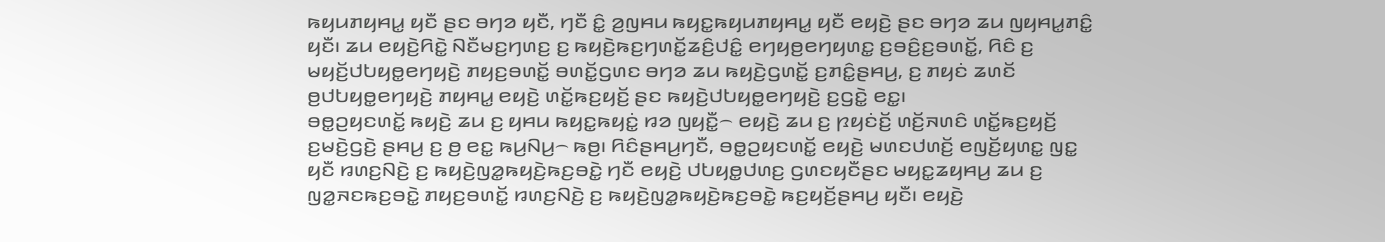ꤒꤟꤣꤊꤟꤌꤣ꤭ ꤟꤢꤪ ꤔꤢ ꤋꤚꤤ ꤟꤢꤪ, ꤚꤢꤪ ꤢꤨ꤭ ꤤ꤬ꤜꤌꤣ ꤒꤟꤢ꤭ꤒꤟꤣꤊꤟꤌꤣ꤭ ꤟꤢꤪ ꤕꤟꤢꤧ꤬ ꤔꤢ ꤋꤚꤤ ꤘꤣ ꤜꤟꤌꤣ꤭ꤊꤢꤨ꤭ ꤟꤢꤪ꤯ ꤘꤣ ꤕꤟꤢꤧ꤬ꤖꤢꤧ꤭ ꤡꤢꤪꤗꤢ꤬ꤚꤛꤢ꤬ ꤢ꤬ ꤒꤟꤢꤧ꤬ꤒꤢ꤬ꤚꤛꤢꤩ꤭ꤘꤢꤨ꤬ꤓꤢꤨ꤭ ꤕꤚꤟꤥ꤬ꤕꤚꤟꤛꤢ꤭ ꤢ꤬ꤋꤢꤨ꤬ꤢ꤬ꤋꤛꤢꤩ꤭, ꤖꤢꤨ ꤢ꤬ ꤗꤟꤢꤩ꤬ꤓꤝꤟꤥ꤭ꤕꤚꤟꤢꤧ꤬ ꤊꤟꤢ꤬ꤋꤛꤢꤩ꤭ ꤋꤛꤢꤩ꤭ꤞꤛꤢ ꤋꤚꤤ ꤘꤣ ꤒꤟꤢꤧ꤬ꤞꤛꤢꤩ꤭ ꤢ꤬ꤊꤢꤨ꤭ꤔꤌꤣ꤬, ꤢ꤬ ꤊꤟꤢꤦ ꤘꤛꤢꤩ ꤥ꤬ꤓꤝꤟꤥ꤭ꤕꤚꤟꤢꤧ꤬ ꤊꤟꤌꤣ꤭ ꤕꤟꤢꤧ꤬ ꤛꤢꤩ꤭ꤒꤢ꤬ꤟꤢꤩ꤬ ꤔꤢ ꤒꤟꤢꤧ꤬ꤓꤝꤟꤥ꤭ꤕꤚꤟꤢꤧ꤬ ꤢ꤬ꤞꤢꤧ꤭ ꤕꤢ꤭꤯
ꤋꤥ꤭ꤑꤟꤢꤛꤢꤩ꤭ ꤒꤟꤢꤧ꤬ ꤘꤣ ꤢ꤬ ꤟꤌꤣ ꤒꤟꤢ꤭ꤒꤟꤢꤦ꤭ ꤙꤤ ꤜꤟꤢꤪ꤭꤮ ꤕꤟꤢꤧ꤬ ꤘꤣ ꤢ꤬ ꤐꤟꤢꤦꤢꤩ꤬ ꤛꤢꤩ꤬ꤏꤛꤢꤨ ꤛꤢꤩ꤭ꤒꤢ꤬ꤟꤢꤩ꤬ ꤢ꤬ꤗꤢꤧ꤬ꤞꤢꤧ꤬ ꤔꤌꤣ꤬ ꤢ꤬ ꤥ꤬ ꤕꤢ꤭ ꤒꤣ꤬ꤡꤣ꤬꤮ ꤒꤥ꤬꤯ ꤖꤢꤨꤔꤌꤣ꤬ꤚꤢꤪ, ꤋꤥ꤭ꤑꤟꤢꤛꤢꤩ꤭ ꤕꤟꤢꤧ꤬ ꤗꤛꤢꤓꤛꤢꤩ꤬ ꤕꤜꤢꤩ꤬ꤟꤛꤢ꤭ ꤜꤢ꤭ ꤟꤢꤪ ꤙꤛꤢ꤬ꤡꤢꤧ꤬ ꤢ꤬ ꤒꤟꤢꤧ꤬ꤜꤤ꤭ꤒꤟꤢꤧ꤬ꤒꤢ꤬ꤋꤢꤧ꤭ ꤚꤢꤪ ꤕꤟꤢꤧ꤬ ꤓꤝꤟꤥ꤭ꤓꤛꤢ꤬ ꤞꤛꤢꤟꤢꤪꤔꤢ ꤗꤟꤢ꤭ꤘꤟꤌꤣ꤬ ꤘꤣ ꤢ꤬ ꤜꤤ꤭ꤏꤢꤒꤢ꤬ꤋꤢꤧ꤭ ꤊꤟꤢ꤬ꤋꤛꤢꤩ꤭ ꤙꤛꤢ꤬ꤡꤢꤧ꤬ ꤢ꤬ ꤒꤟꤢꤧ꤬ꤜꤤ꤭ꤒꤟꤢꤧ꤬ꤒꤢ꤬ꤋꤢꤧ꤭ ꤒꤢ꤬ꤟꤢꤩ꤬ꤔꤌꤣ꤬ ꤟꤢꤪ꤯ ꤕꤟꤢꤧ꤬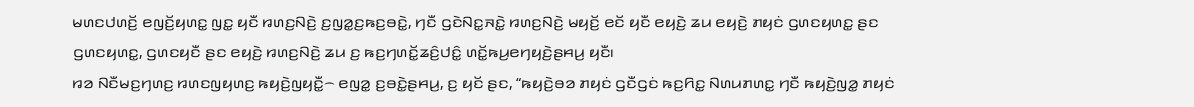ꤗꤛꤢꤓꤛꤢꤩ꤬ ꤕꤜꤢꤩ꤬ꤟꤛꤢ꤭ ꤜꤢ꤭ ꤟꤢꤪ ꤙꤛꤢ꤬ꤡꤢꤧ꤬ ꤢ꤬ꤜꤤ꤭ꤢ꤬ꤒꤢ꤬ꤋꤢꤧ꤭, ꤚꤢꤪ ꤞꤢꤧꤡꤢ꤭ꤏꤢꤧ꤭ ꤙꤛꤢ꤬ꤡꤢꤧ꤬ ꤗꤟꤢꤩ꤬ ꤕꤢꤩ ꤟꤢꤪ ꤕꤟꤢꤧ꤬ ꤘꤣ ꤕꤟꤢꤧ꤬ ꤊꤟꤢꤦ ꤞꤛꤢꤟꤛꤢ꤭ ꤔꤢ ꤞꤛꤢꤟꤛꤢ꤭, ꤞꤛꤢꤟꤢꤪ ꤔꤢ ꤕꤟꤢꤧ꤬ ꤙꤛꤢ꤬ꤡꤢꤧ꤬ ꤘꤣ ꤢ꤬ ꤒꤢ꤬ꤚꤛꤢꤩ꤭ꤘꤢꤨ꤬ꤓꤢꤨ꤭ ꤛꤢꤩ꤭ꤒꤣ꤬ꤕꤚꤟꤢꤧ꤬ꤔꤌꤣ꤬ ꤟꤢꤪ꤯
ꤙꤤ ꤡꤢꤪꤗꤢ꤬ꤚꤛꤢ꤬ ꤙꤛꤢꤜꤟꤛꤢ꤬ ꤒꤟꤢꤧ꤬ꤜꤟꤢꤪ꤭꤮ ꤕꤜꤤ꤭ ꤢ꤬ꤋꤢꤧ꤭ꤔꤌꤣ꤬, ꤢ꤬ ꤟꤢꤩ ꤔꤢ, “ꤒꤟꤢꤧ꤬ꤋꤤ ꤊꤟꤢꤦ ꤞꤢꤪꤞꤢꤦ ꤒꤢ꤬ꤖꤢ꤭ ꤡꤛꤣꤊꤛꤢ꤭ ꤚꤢꤪ ꤒꤟꤢꤧ꤬ꤜꤤ꤭ ꤊꤟꤢꤦ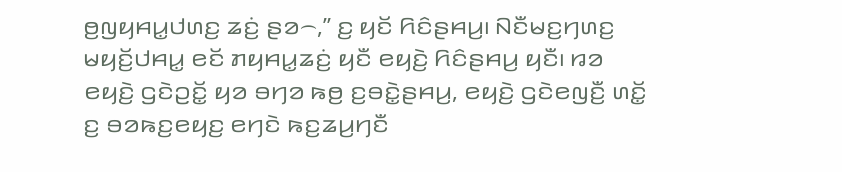ꤥ꤬ꤜꤟꤌꤣ꤭ꤓꤛꤢ꤬ ꤘꤢꤦ꤬ ꤔꤤ꤮,” ꤢ꤬ ꤟꤢꤩ ꤖꤢꤨꤔꤌꤣ꤬꤯ ꤡꤢꤪꤗꤢ꤬ꤚꤛꤢ꤬ ꤗꤟꤢꤩ꤬ꤓꤌꤣ꤭ ꤕꤢꤩ ꤊꤟꤌꤣ꤭ꤘꤢꤦ꤬ ꤟꤢꤪ ꤕꤟꤢꤧ꤬ ꤖꤢꤨꤔꤌꤣ꤬ ꤟꤢꤪ꤯ ꤙꤤ ꤕꤟꤢꤧ꤬ ꤞꤢꤧꤑꤢꤩ꤭ ꤟꤤ ꤋꤚꤤ ꤒꤥ꤬ ꤢ꤬ꤋꤢꤧ꤭ꤔꤌꤣ꤬, ꤕꤟꤢꤧ꤬ ꤞꤢꤧꤕꤜꤢꤪ꤬ ꤛꤢꤩ꤭ ꤢ꤬ ꤋꤤꤒꤢ꤬ꤕꤟꤢ꤬ ꤕꤚꤢꤧ ꤒꤢ꤬ꤘꤣ꤬ꤚꤢꤪ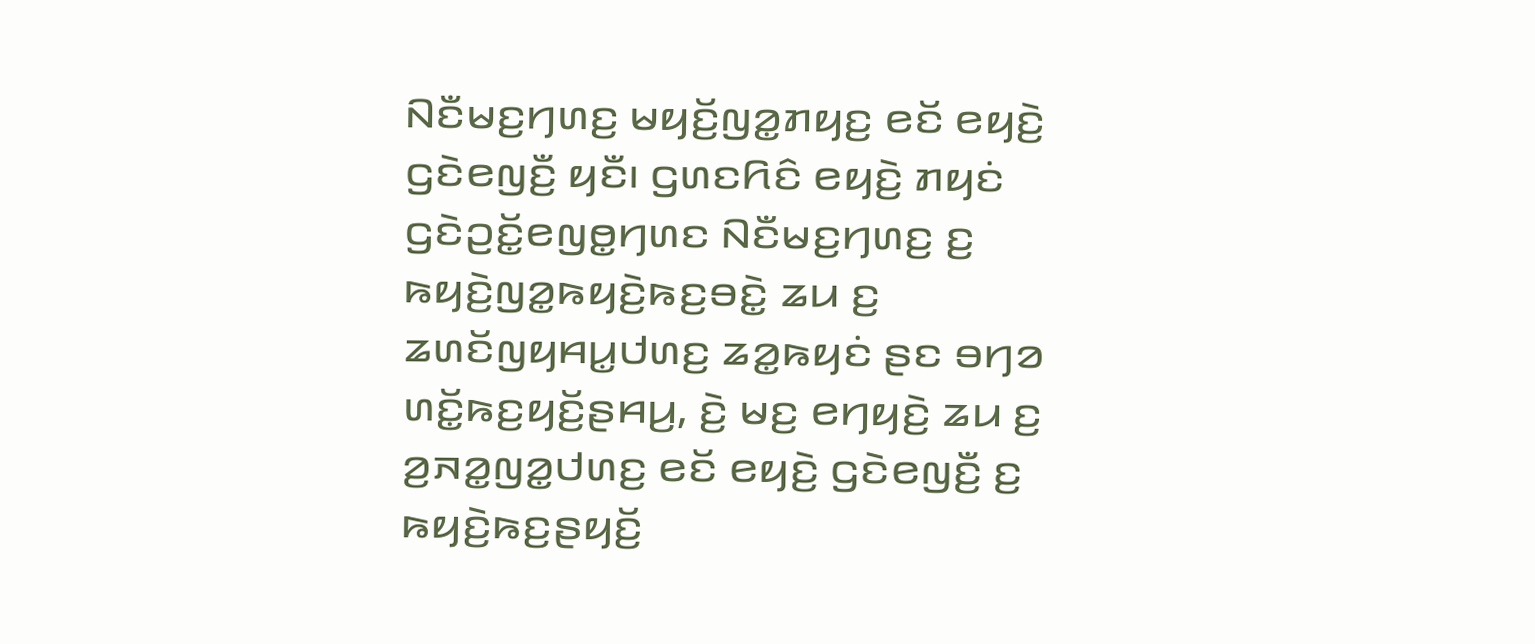ꤡꤢꤪꤗꤢ꤬ꤚꤛꤢ꤬ ꤗꤟꤢꤩ꤬ꤜꤤ꤭ꤊꤟꤢ꤬ ꤕꤢꤩ ꤕꤟꤢꤧ꤬ ꤞꤢꤧꤕꤜꤢꤪ꤬ ꤟꤢꤪ꤯ ꤞꤛꤢꤖꤢꤨ ꤕꤟꤢꤧ꤬ ꤊꤟꤢꤦ ꤞꤢꤧꤑꤢꤩ꤭ꤕꤜꤥ꤭ꤚꤛꤢ ꤡꤢꤪꤗꤢ꤬ꤚꤛꤢ꤬ ꤢ꤬ ꤒꤟꤢꤧ꤬ꤜꤤ꤭ꤒꤟꤢꤧ꤬ꤒꤢ꤬ꤋꤢꤧ꤭ ꤘꤣ ꤢ꤬ ꤘꤛꤢꤩꤜꤟꤌꤣ꤭ꤓꤛꤢ꤬ ꤘꤤ꤭ꤒꤟꤢꤦ ꤔꤢ ꤋꤚꤤ ꤛꤢꤩ꤭ꤒꤢ꤬ꤟꤢꤩ꤬ꤔꤌꤣ꤬, ꤢꤧ꤬ ꤗꤢ꤬ ꤕꤚꤟꤢꤧ꤬ ꤘꤣ ꤢ꤬ ꤤ꤬ꤏꤤ꤭ꤜꤤ꤭ꤓꤛꤢ꤬ ꤕꤢꤩ ꤕꤟꤢꤧ꤬ ꤞꤢꤧꤕꤜꤢꤪ꤬ ꤢ꤬ ꤒꤟꤢꤧ꤬ꤒꤢ꤬ꤔꤟꤢꤩ꤬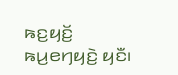ꤒꤢ꤬ꤟꤢꤩ꤬ ꤒꤣ꤬ꤕꤚꤟꤢꤧ꤬ ꤟꤢꤪ꤯